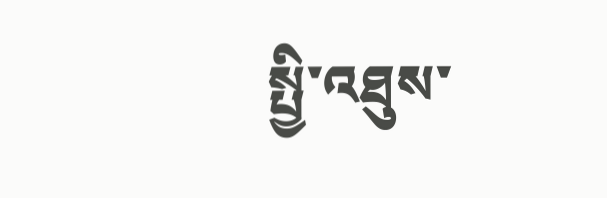སྤྱི་འཐུས་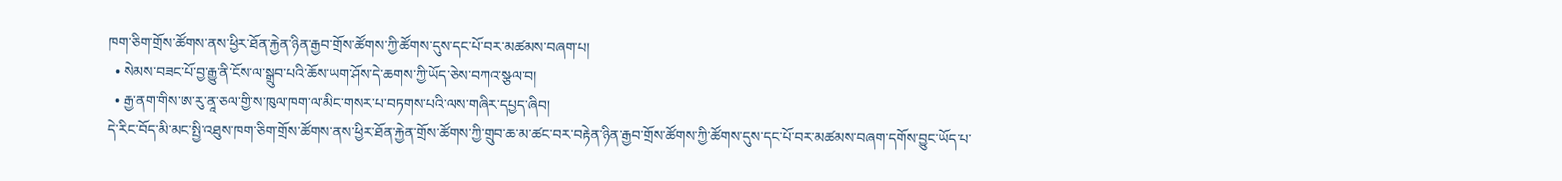ཁག་ཅིག་གྲོས་ཚོགས་ནས་ཕྱིར་ཐོན་རྐྱེན་ཉིན་རྒྱབ་གྲོས་ཚོགས་ཀྱི་ཚོགས་དུས་དང་པོ་བར་མཚམས་བཞག་པ།
  • སེམས་བཟང་པོ་བྱ་རྒྱུ་ནི་ངོས་ལ་སྒྲུབ་པའི་ཆོས་ཡག་ཤོས་དེ་ཆགས་ཀྱི་ཡོད་ཅེས་བཀའ་སྩལ་བ།
  • རྒྱ་ནག་གིས་ཨ་རུ་ནཱ་ཅལ་གྱི་ས་ཁུལ་ཁག་ལ་མིང་གསར་པ་བཏགས་པའི་ལས་གཞིར་དཔྱད་ཞིབ།
དེ་རིང་བོད་མི་མང་སྤྱི་འཐུས་ཁག་ཅིག་གྲོས་ཚོགས་ནས་ཕྱིར་ཐོན་རྐྱེན་གྲོས་ཚོགས་ཀྱི་གྲུབ་ཆ་མ་ཚང་བར་བརྟེན་ཉིན་རྒྱབ་གྲོས་ཚོགས་ཀྱི་ཚོགས་དུས་དང་པོ་བར་མཚམས་བཞག་དགོས་བྱུང་ཡོད་པ་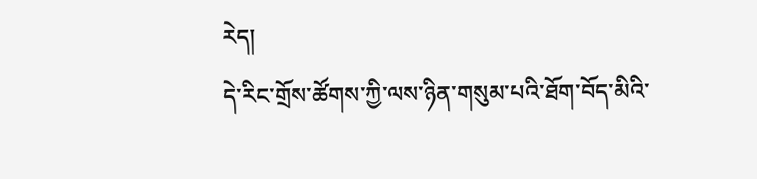རེད།
དེ་རིང་གྲོས་ཚོགས་ཀྱི་ལས་ཉིན་གསུམ་པའི་ཐོག་བོད་མིའི་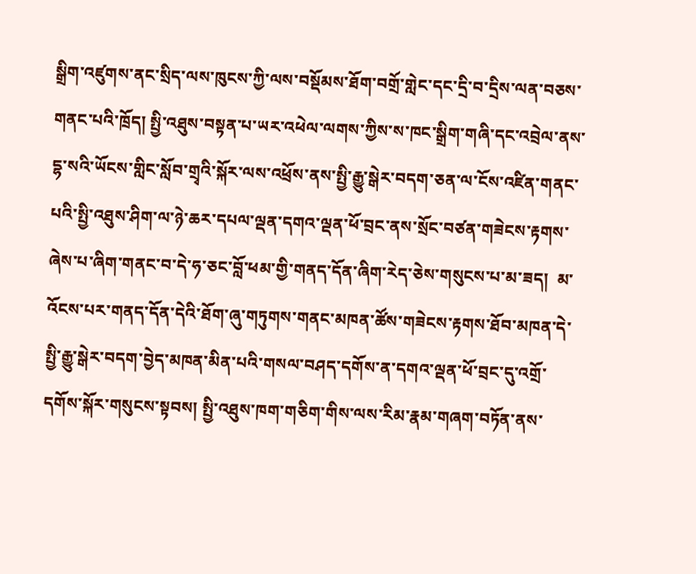སྒྲིག་འཛུགས་ནང་སྲིད་ལས་ཁུངས་ཀྱི་ལས་བསྡོམས་ཐོག་བགྲོ་གླེང་དང་དྲི་བ་དྲིས་ལན་བཅས་གནང་པའི་ཁྲོད། སྤྱི་འཐུས་བསྟན་པ་ཡར་འཕེལ་ལགས་ཀྱིས་ས་ཁང་སྒྲིག་གཞི་དང་འབྲེལ་ནས་དྷ་སའི་ཡོངས་གླིང་སློབ་གྲྭའི་སྐོར་ལས་འཕྲོས་ནས་སྤྱི་རྒྱུ་སྒེར་བདག་ཅན་ལ་ངོས་འཛིན་གནང་པའི་སྤྱི་འཐུས་ཤིག་ལ་ཉེ་ཆར་དཔལ་ལྡན་དགའ་ལྡན་ཕོ་བྲང་ནས་སྲོང་བཙན་གཟེངས་རྟགས་ཞེས་པ་ཞིག་གནང་བ་དེ་ཧ་ཅང་བློ་ཕམ་གྱི་གནད་དོན་ཞིག་རེད་ཅེས་གསུངས་པ་མ་ཟད།  མ་འོངས་པར་གནད་དོན་དེའི་ཐོག་ཞུ་གཏུགས་གནང་མཁན་ཚོས་གཟེངས་རྟགས་ཐོབ་མཁན་དེ་སྤྱི་རྒྱུ་སྒེར་བདག་བྱེད་མཁན་མིན་པའི་གསལ་བཤད་དགོས་ན་དགའ་ལྡན་ཕོ་བྲང་དུ་འགྲོ་དགོས་སྐོར་གསུངས་སྟབས། སྤྱི་འཐུས་ཁག་གཅིག་གིས་ལས་རིམ་རྣམ་གཞག་བཏོན་ནས་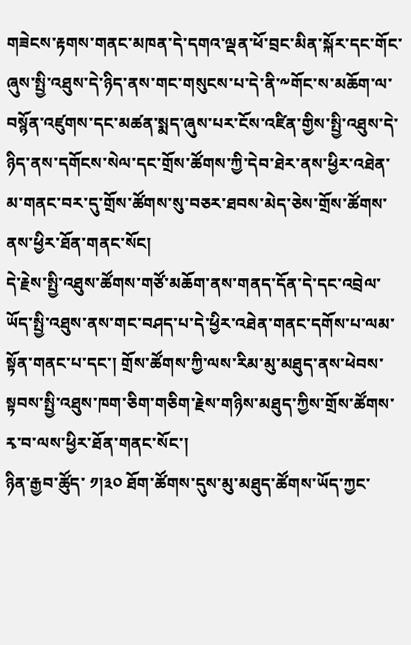གཟེངས་རྟགས་གནང་མཁན་དེ་དགའ་ལྡན་ཕོ་བྲང་མིན་སྐོར་དང་གོང་ཞུས་སྤྱི་འཐུས་དེ་ཉིད་ནས་གང་གསུངས་པ་དེ་ནི་༸གོང་ས་མཆོག་ལ་བསྙོན་འཛུགས་དང་མཚན་སྨད་ཞུས་པར་ངོས་འཛིན་གྱིས་སྤྱི་འཐུས་དེ་ཉིད་ནས་དགོངས་སེལ་དང་གྲོས་ཚོགས་ཀྱི་དེབ་ཐེར་ནས་ཕྱིར་འཐེན་མ་གནང་བར་དུ་གྲོས་ཚོགས་སུ་བཅར་ཐབས་མེད་ཅེས་གྲོས་ཚོགས་ནས་ཕྱིར་ཐོན་གནང་སོང།
དེ་རྗེས་སྤྱི་འཐུས་ཚོགས་གཙོ་མཆོག་ནས་གནད་དོན་དེ་དང་འབྲེལ་ཡོད་སྤྱི་འཐུས་ནས་གང་བཤད་པ་དེ་ཕྱིར་འཐེན་གནང་དགོས་པ་ལམ་སྟོན་གནང་པ་དང་། གྲོས་ཚོགས་ཀྱི་ལས་རིམ་མུ་མཐུད་ནས་ཕེབས་སྟབས་སྤྱི་འཐུས་ཁག་ཅིག་གཅིག་རྗེས་གཉིས་མཐུད་ཀྱིས་གྲོས་ཚོགས་རྭ་བ་ལས་ཕྱིར་ཐོན་གནང་སོང་།
ཉིན་རྒྱབ་ཚོུད་ ༡།༣༠ ཐོག་ཚོགས་དུས་མུ་མཐུད་ཚོགས་ཡོད་ཀྱང་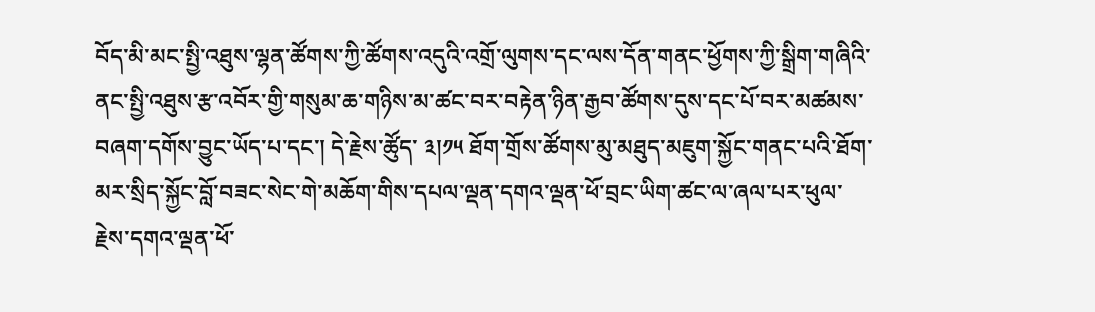བོད་མི་མང་སྤྱི་འཐུས་ལྷན་ཚོགས་ཀྱི་ཚོགས་འདུའི་འགྲོ་ལུགས་དང་ལས་དོན་གནང་ཕྱོགས་ཀྱི་སྒྲིག་གཞིའི་ནང་སྤྱི་འཐུས་རྩ་འབོར་གྱི་གསུམ་ཆ་གཉིས་མ་ཚང་བར་བརྟེན་ཉིན་རྒྱབ་ཚོགས་དུས་དང་པོ་བར་མཚམས་བཞག་དགོས་བྱུང་ཡོད་པ་དང་། དེ་རྗེས་ཚོུད་ ༣།༡༥ ཐོག་གྲོས་ཚོགས་མུ་མཐུད་མཇུག་སྐྱོང་གནང་པའི་ཐོག་མར་སྲིད་སྐྱོང་བློ་བཟང་སེང་གེ་མཆོག་གིས་དཔལ་ལྡན་དགའ་ལྡན་ཕོ་བྲང་ཡིག་ཚང་ལ་ཞལ་པར་ཕུལ་རྗེས་དགའ་ལྡན་ཕོ་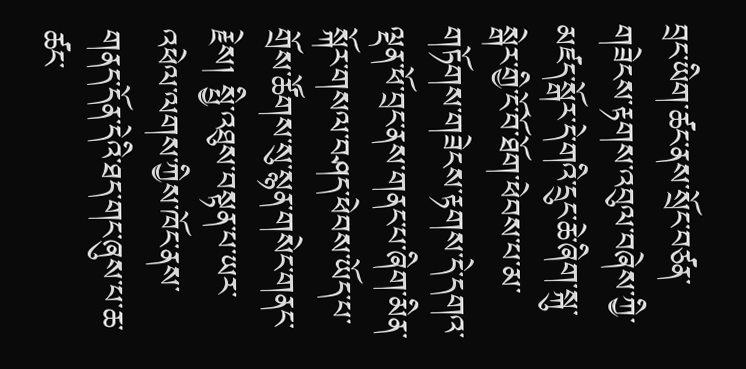བྲང་ཡིག་ཚང་ནས་སྲོང་བཙན་གཟེངས་རྟགས་འབུལ་བཞེས་ཀྱི་མཛད་སྒོར་དེ་གའི་དྲུང་ཆེ་ཞིག་སྐུ་སྒེར་གྱི་ངོ་བོ་ཐོག་ཕེབས་པ་མ་གཏོགས་གཟེངས་རྟགས་དེ་དགའ་ལྡན་ཕོ་བྲང་ནས་གནང་པ་ཞིག་མིན་སྐོར་གསལ་བཤད་ཕེབས་ཡོད་པ་གྲོས་ཚོགས་སུ་སྙན་གསེང་གནང་རྗེས། སྤྱི་འཐུས་བསྟན་པ་ཡར་འཕེལ་ལགས་ཀྱིས་ཁོང་ནས་གནད་དོན་དེའི་ཐད་གང་ཞུས་པ་ཆ་ཚང་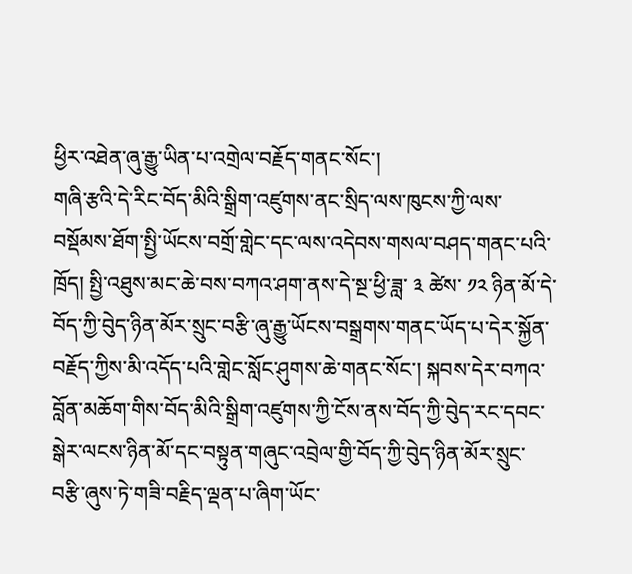ཕྱིར་འཐེན་ཞུ་རྒྱུ་ཡིན་པ་འགྲེལ་བརྗོད་གནང་སོང་།
གཞི་རྩའི་དེ་རིང་བོད་མིའི་སྒྲིག་འཛུགས་ནང་སྲིད་ལས་ཁུངས་ཀྱི་ལས་བསྡོམས་ཐོག་སྤྱི་ཡོངས་བགྲོ་གླེང་དང་ལས་འདེབས་གསལ་བཤད་གནང་པའི་ཁྲོད། སྤྱི་འཐུས་མང་ཆེ་བས་བཀའ་ཤག་ནས་དེ་སྔ་ཕྱི་ཟླ་ ༣ ཚེས་ ༡༢ ཉིན་མོ་དེ་བོད་ཀྱི་བེུད་ཉིན་མོར་སྲུང་བརྩི་ཞུ་རྒྱུ་ཡོངས་བསྒྲགས་གནང་ཡོད་པ་དེར་སྐྱོན་བརྗོད་ཀྱིས་མི་འདོད་པའི་གླེང་སློང་ཤུགས་ཆེ་གནང་སོང་། སྐབས་དེར་བཀའ་བློན་མཆོག་གིས་བོད་མིའི་སྒྲིག་འཛུགས་ཀྱི་ངོས་ནས་བོད་ཀྱི་བེུད་རང་དབང་སྒེར་ལངས་ཉིན་མོ་དང་བསྟུན་གཞུང་འབྲེལ་གྱི་བོད་ཀྱི་བེུད་ཉིན་མོར་སྲུང་བརྩི་ཞུས་ཏེ་གཟི་བརྗིད་ལྡན་པ་ཞིག་ཡོང་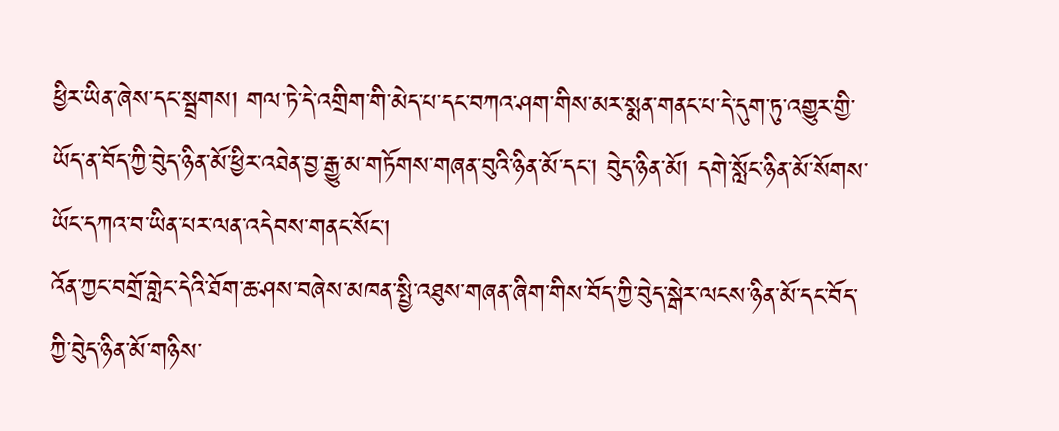ཕྱིར་ཡིན་ཞེས་དང་སྦྲགས། གལ་ཏེ་དེ་འགྲིག་གི་མེད་པ་དང་བཀའ་ཤག་གིས་མར་སྨན་གནང་པ་དེ་དུག་ཏུ་འགྱུར་གྱི་ཡོད་ན་བོད་ཀྱི་བེུད་ཉིན་མོ་ཕྱིར་འཐེན་བྱ་རྒྱུ་མ་གཏོགས་གཞན་བུའི་ཉིན་མོ་དང་། བེུད་ཉིན་མོ། དགེ་སློང་ཉིན་མོ་སོགས་ཡོང་དཀའ་བ་ཡིན་པར་ལན་འདེབས་གནང་སོང་།
འོན་ཀྱང་བགྲོ་གླེང་དེའི་ཐོག་ཆ་ཤས་བཞེས་མཁན་སྤྱི་འཐུས་གཞན་ཞིག་གིས་བོད་ཀྱི་བེུད་སྒེར་ལངས་ཉིན་མོ་དང་བོད་ཀྱི་བེུད་ཉིན་མོ་གཉིས་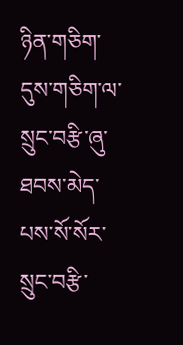ཉིན་གཅིག་དུས་གཅིག་ལ་སྲུང་བརྩི་ཞུ་ཐབས་མེད་པས་སོ་སོར་སྲུང་བརྩི་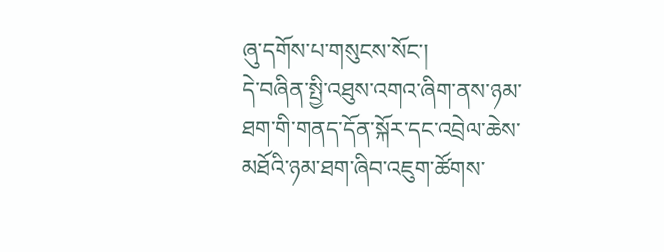ཞུ་དགོས་པ་གསུངས་སོང་།
དེ་བཞིན་སྤྱི་འཐུས་འགའ་ཞིག་ནས་ཉམ་ཐག་གི་གནད་དོན་སྐོར་དང་འབྲེལ་ཆེས་མཐོའི་ཉམ་ཐག་ཞིབ་འཇུག་ཚོགས་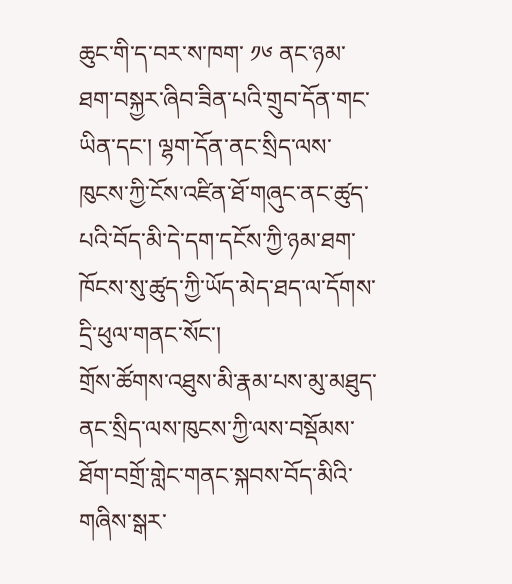ཆུང་གི་ད་བར་ས་ཁག་ ༡༦ ནང་ཉམ་ཐག་བསྐྱར་ཞིབ་ཟིན་པའི་གྲུབ་དོན་གང་ཡིན་དང་། ལྷག་དོན་ནང་སྲིད་ལས་ཁུངས་ཀྱི་ངོས་འཛིན་ཐོ་གཞུང་ནང་ཚུད་པའི་བོད་མི་དེ་དག་དངོས་ཀྱི་ཉམ་ཐག་ཁོངས་སུ་ཚུད་ཀྱི་ཡོད་མེད་ཐད་ལ་དོགས་དྲི་ཕུལ་གནང་སོང་།
གྲོས་ཚོགས་འཐུས་མི་རྣམ་པས་མུ་མཐུད་ནང་སྲིད་ལས་ཁུངས་ཀྱི་ལས་བསྡོམས་ཐོག་བགྲོ་གླེང་གནང་སྐབས་བོད་མིའི་གཞིས་སྒར་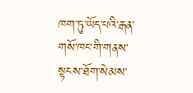ཁག་ཏུ་ཡོད་པའི་རྒན་གསོ་ཁང་གི་གནས་སྟངས་ཐོག་སེམས་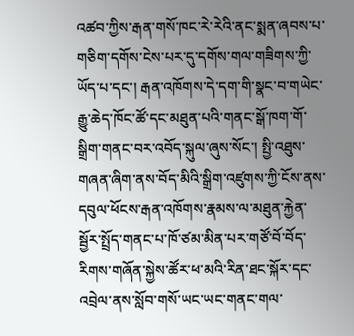འཚབ་ཀྱིས་རྒན་གསོ་ཁང་རེ་རེའི་ནང་སྨན་ཞབས་པ་གཅིག་དགོས་ངེས་པར་དུ་དགོས་གལ་གཟིགས་ཀྱི་ཡོད་པ་དང་། རྒན་འཁོགས་དེ་དག་གི་སྣང་བ་གཡེང་རྒྱུ་ཆེད་ཁོང་ཚོ་དང་མཐུན་པའི་གནང་སྒོ་ཁག་གོ་སྒྲིག་གནང་བར་འབོད་སྐུལ་ཞུས་སོང་། སྤྱི་འཐུས་གཞན་ཞིག་ནས་བོད་མིའི་སྒྲིག་འཛུགས་ཀྱི་ངོས་ནས་དབུལ་ཕོངས་རྒན་འཁོགས་རྣམས་ལ་མཐུན་རྐྱེན་སྦྱོར་སྤྲོད་གནང་པ་ཁོ་ཙམ་མིན་པར་གཙོ་བོ་བོད་རིགས་གཞོན་སྐྱེས་ཚོར་ཕ་མའི་རིན་ཐང་སྐོར་དང་འབྲེལ་ནས་སློབ་གསོ་ཡང་ཡང་གནང་གལ་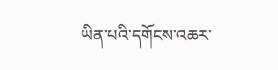ཡིན་པའི་དགོངས་འཆར་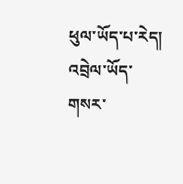ཕུལ་ཡོད་པ་རེད།
འབྲེལ་ཡོད་གསར་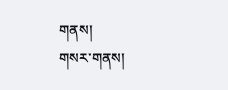གནས།
གསར་གནས།